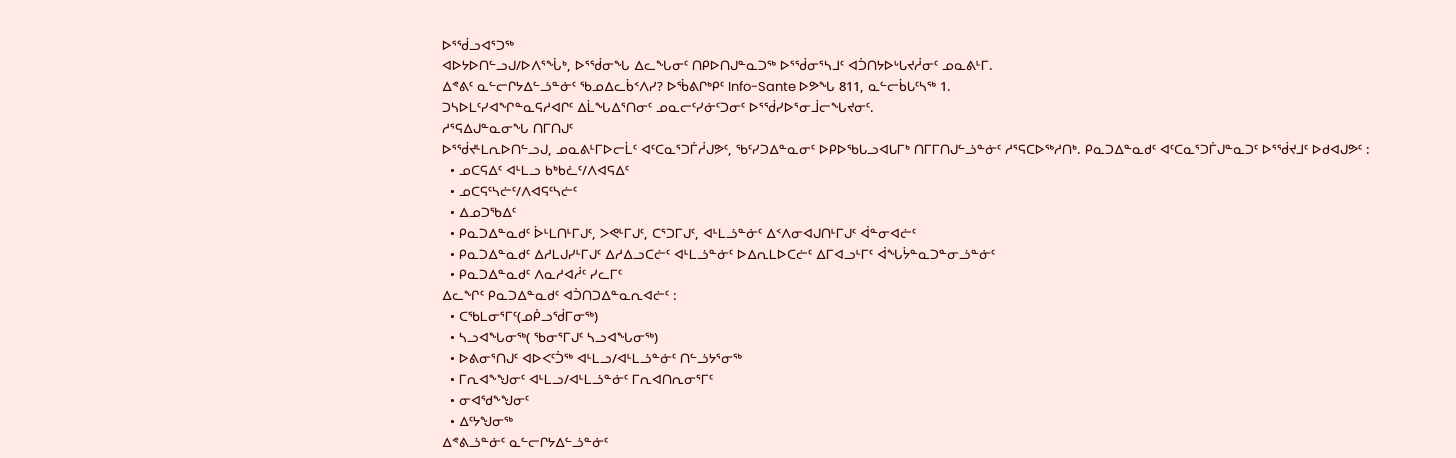ᐅᕐᖂᓗᐊᕐᑐᖅ
ᐊᐅᔭᐅᑎᓪᓗᒍ/ᐅᐱᕐᖔᒃ, ᐅᕐᖂᓂᖓ ᐃᓚᖓᓂᑦ ᑎᑭᐅᑎᒍᓐᓇᑐᖅ ᐅᕐᖂᓂᕐᓴᒧᑦ ᐊᑑᑎᔭᐅᒡᒐᔪᓲᓂᑦ ᓄᓇᕕᒻᒥ.
ᐃᕝᕕᑦ ᓇᓪᓕᒋᔭᐃᓪᓘᓐᓃᑦ ᖃᓄᐃᓚᑳᑉᐱᓯ? ᐅᖄᕕᒋᒃᑭᑦ Info-Sante ᐅᕗᖓ 811, ᓇᓪᓕᑳᒐᑦᓴᖅ 1.
ᑐᓴᐅᒪᑦᓯᐊᖏᓐᓇᕋᓱᐊᒋᑦ ᐃᒫᖓᐃᕐᑎᓂᑦ ᓄᓇᓕᑦᓯᓃᑦᑐᓂᑦ ᐅᕐᖂᓯᐅᕐᓂᒨᓕᖓᔪᓂᑦ.
ᓱᕐᕋᐃᒍᓐᓇᓂᖓ ᑎᒥᑎᒍᑦ
ᐅᕐᖂᔪᒻᒪᕆᐅᑎᓪᓗᒍ, ᓄᓇᕕᒻᒥᐅᓕᒫᑦ ᐊᑦᑕᓇᕐᑐᒦᓲᒍᕗᑦ, ᖃᑦᓯᑐᐃᓐᓇᓂᑦ ᐅᑭᐅᖃᒐᓗᐊᒐᒥᒃ ᑎᒥᒥᑎᒍᓪᓘᓐᓃᑦ ᓱᕐᕋᑕᐅᖅᓱᑎᒃ. ᑭᓇᑐᐃᓐᓇᑯᑦ ᐊᑦᑕᓇᕐᑐᒦᒍᓐᓇᑐᑦ ᐅᕐᖂᔪᒧᑦ ᐅᑯᐊᒍᕗᑦ :
  • ᓄᑕᕋᐃᑦ ᐊᒻᒪᓗ ᑲᒃᑲᓛᑦ/ᐱᐊᕋᐃᑦ
  • ᓄᑕᕋᑦᓴᓖᑦ/ᐱᐊᕋᑦᓴᓖᑦ
  • ᐃᓄᑐᖃᐃᑦ
  • ᑭᓇᑐᐃᓐᓇᑯᑦ ᐆᒻᒪᑎᒻᒥᒍᑦ, ᐳᕙᒻᒥᒍᑦ, ᑕᕐᑐᒥᒍᑦ, ᐊᒻᒪᓘᓐᓃᑦ ᐃᑉᐱᓂᐊᒍᑎᒻᒥᒍᑦ ᐋᓐᓂᐊᓖᑦ
  • ᑭᓇᑐᐃᓐᓇᑯᑦ ᐃᓱᒪᒍᓯᒻᒥᒍᑦ ᐃᓱᐃᓗᑕᓖᑦ ᐊᒻᒪᓘᓐᓃᑦ ᐅᐃᕆᒪᐅᑕᓖᑦ ᐃᒥᐊᓗᒻᒥᑦ ᐋᖓᔮᓐᓇᑐᓐᓂᓘᓐᓃᑦ
  • ᑭᓇᑐᐃᓐᓇᑯᑦ ᐱᓇᓱᐊᓲᑦ ᓯᓚᒥᑦ
ᐃᓚᖏᑦ ᑭᓇᑐᐃᓐᓇᑯᑦ ᐊᑑᑎᑐᐃᓐᓇᕆᐊᓖᑦ :
  • ᑕᖃᒪᓂᕐᒥᑦ(ᓄᑮᓗᖂᒥᓂᖅ)
  • ᓴᓗᐊᖓᓂᖅ( ᖃᓂᕐᒥᒍᑦ ᓴᓗᐊᖓᓂᖅ)
  • ᐅᕕᓂᕐᑎᒍᑦ ᐊᐅᐸᑦᑑᖅ ᐊᒻᒪᓗ/ᐊᒻᒪᓘᓐᓃᑦ ᑎᓪᓘᔭᕐᓂᖅ
  • ᒥᕆᐊᖕᖑᓂᑦ ᐊᒻᒪᓗ/ᐊᒻᒪᓘᓐᓃᑦ ᒥᕆᐊᑎᕆᓂᕐᒥᑦ
  • ᓂᐊᖁᖕᖑᓂᑦ
  • ᐃᑦᔭᖑᓂᖅ
ᐃᕝᕕᓘᓐᓃᑦ ᓇᓪᓕᒋᔭᐃᓪᓘᓐᓃᑦ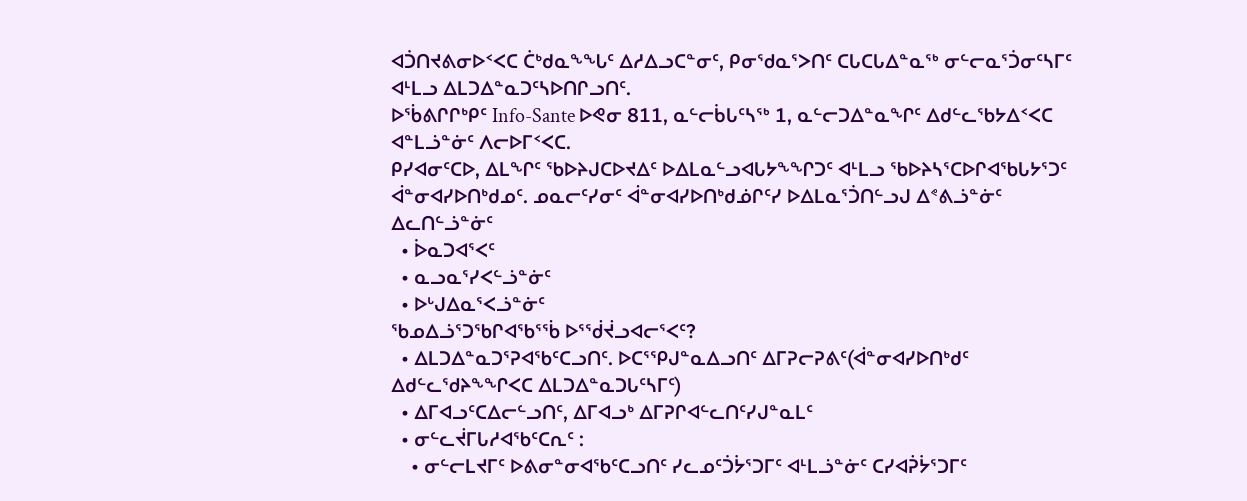ᐊᑑᑎᔪᕕᓂᐅᑉᐸᑕ ᑖᒃᑯᓇᖕᖓᑦ ᐃᓱᐃᓗᑕᓐᓂᑦ, ᑭᓂᖁᓇᕐᐳᑎᑦ ᑕᒐᑕᒐᐃᓐᓇᖅ ᓂᓪᓕᓇᕐᑑᓂᑦᓴᒥᑦ ᐊᒻᒪᓗ ᐃᒪᑐᐃᓐᓇᑐᑦᓴᐅᑎᒋᓗᑎᑦ.
ᐅᖄᕕᒋᒋᒃᑭᑦ Info-Sante ᐅᕙᓂ 811, ᓇᓪᓕᑳᒐᑦᓴᖅ 1, ᓇᓪᓕᑐᐃᓐᓇᖏᑦ ᐃᑯᓪᓚᖃᔭᐃᑉᐸᑕ ᐊᓐᒪᓘᓐᓃᑦ ᐱᓕᐅᒥᑉᐸᑕ.
ᑭᓯᐊᓂᑦᑕᐅ, ᐃᒪᖏᑦ ᖃᐅᔨᒍᑕᐅᔪᐃᑦ ᐅᐃᒪᓇᓪᓗᐊᒐᔭᖕᖏᑐᑦ ᐊᒻᒪᓗ ᖃᐅᔨᓴᕐᑕᐅᒋᐊᖃᒐᔭᕐᑐᑦ ᐋᓐᓂᐊᓯᐅᑎᒃᑯᓄᑦ. ᓄᓇᓕᑦᓯᓂᑦ ᐋᓐᓂᐊᓯᐅᑎᒃᑯᓅᒋᑦᓯ ᐅᐃᒪᓇᕐᑑᑎᓪᓗᒍ ᐃᕝᕕᓘᓐᓃᑦ ᐃᓚᑎᓪᓘᓐᓃᑦ
  • ᐆᓇᑐᐊᕐᐸᑦ
  • ᓇᓗᓇᕐᓯᐸᓪᓘᓐᓃᑦ
  • ᐅᒡᒍᐃᓇᕐᐸᓘᓐᓃᑦ
ᖃᓄᐃᓘᕐᑐᖃᒋᐊᖃᕐᖄ ᐅᕐᖂᔫᓗᐊᓕᕐᐸᑦ?
  • ᐃᒪᑐᐃᓐᓇᑐᕐᕈᐊᖃᑦᑕᓗᑎᑦ. ᐅᑕᕐᕿᒍᓐᓇᐃᓗᑎᑦ ᐃᒥᕈᓕᕈᕕᑦ(ᐋᓐᓂᐊᓯᐅᑎᒃᑯᑦ ᐃᑯᓪᓚᖁᔨᖕᖏᐸᑕ ᐃᒪᑐᐃᓐᓇᑐᒐᑦᓴᒥᑦ)
  • ᐃᒥᐊᓗᑦᑕᐃᓕᓪᓗᑎᑦ, ᐃᒥᐊᓗᒃ ᐃᒥᕈᒋᐊᓪᓚᑎᑦᓯᒍᓐᓇᒪᑦ
  • ᓂᓪᓚᔫᒥᒐᓱᐊᖃᑦᑕᕆᑦ :
    • ᓂᓪᓕᒪᔪᒥᑦ ᐅᕕᓂᓐᓂᐊᖃᑦᑕᓗᑎᑦ ᓯᓚᓄᑦᑑᔮᕐᑐᒥᑦ ᐊᒻᒪᓘᓐᓃᑦ ᑕᓯᐊᕉᔮᕐᑐᒥᑦ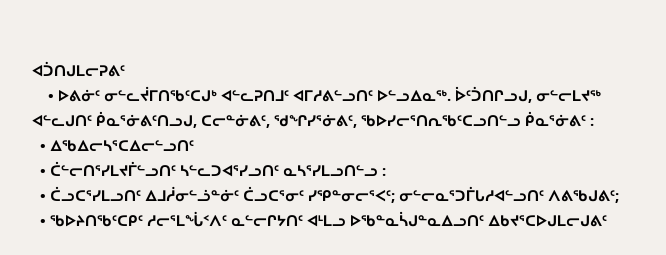ᐊᑑᑎᒍᒪᓕᕈᕕᑦ
    • ᐅᕕᓃᑦ ᓂᓪᓚᔫᒥᑎᖃᑦᑕᒍᒃ ᐊᓪᓚᕈᑎᒧᑦ ᐊᒥᓱᕕᓪᓗᑎᑦ ᐅᓪᓗᐃᓇᖅ. ᐆᑦᑑᑎᒋᓗᒍ, ᓂᓪᓕᒪᔪᖅ ᐊᓪᓚᒍᑎᑦ ᑮᓇᕐᓃᕕᑦᑎᓗᒍ, ᑕᓕᓐᓃᕕᑦ, ᖁᖏᓯᕐᓃᕕᑦ, ᖃᐅᓯᓕᕐᑎᕆᖃᑦᑕᓗᑎᓪᓗ ᑮᓇᕐᓃᕕᑦ :
  • ᐃᖃᐃᓕᓴᕐᑕᐃᓕᓪᓗᑎᑦ
  • ᑖᓪᓕᑎᕐᓯᒪᔪᒦᓪᓗᑎᑦ ᓴᓪᓚᑐᐊᕐᓯᓗᑎᑦ ᓇᓴᕐᓯᒪᓗᑎᓪᓗ :
  • ᑖᓗᑕᕐᓯᒪᓗᑎᑦ ᐃᒧᓲᓂᓪᓘᓐᓃᑦ ᑖᓗᑕᕐᓂᑦ ᓯᕿᓐᓂᓕᕐᐸᑦ; ᓂᓪᓕᓇᕐᑐᒦᒐᓱᐊᓪᓗᑎᑦ ᐱᕕᖃᒍᕕᑦ;
  • ᖃᐅᔨᑎᖃᑦᑕᑭᑦ ᓱᓕᕐᒪᖔᑉᐱᑦ ᓇᓪᓕᒋᔭᑎᑦ ᐊᒻᒪᓗ ᐅᖃᓐᓇᓵᒍᓐᓇᐃᓗᑎᑦ ᐃᑲᔪᕐᑕᐅᒍᒪᓕᒍᕕᑦ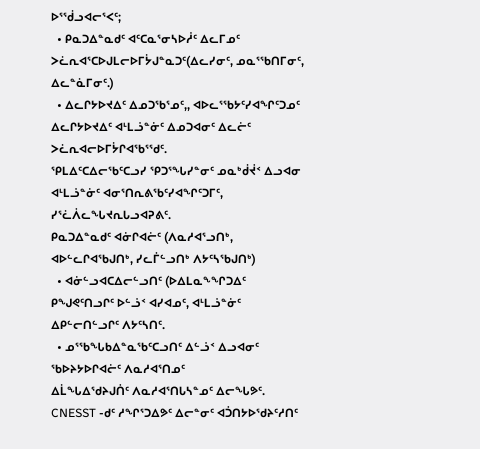ᐅᕐᖂᓗᐊᓕᕐᐸᑦ;
  • ᑭᓇᑐᐃᓐᓇᑯᑦ ᐊᑦᑕᓇᕐᓂᓴᐅᓲᑦ ᐃᓚᒥᓄᑦ ᐳᓛᕆᐊᕐᑕᐅᒍᒪᓕᐅᒥᔮᒍᓐᓇᑐᑦ(ᐃᓚᓯᓂᑦ, ᓄᓇᕐᖃᑎᒥᓂᑦ, ᐃᓚᓐᓈᒥᓂᑦ.)
  • ᐃᓚᒋᔭᐅᔪᐃᑦ ᐃᓄᑐᖃᕐᓄᑦ,, ᐊᐅᓚᕐᖃᔭᑦᓯᐊᖏᑦᑐᓄᑦ ᐃᓚᒋᔭᐅᔪᐃᑦ ᐊᒻᒪᓘᓐᓃᑦ ᐃᓄᑐᐊᓂᑦ ᐃᓚᓖᑦ ᐳᓛᕆᐊᓕᐅᒥᔮᒋᐊᖃᕐᖁᑦ.
ᕿᒪᐃᑦᑕᐃᓕᖃᑦᑕᓗᓯ ᕿᑐᕐᖓᓯᓐᓂᑦ ᓄᓇᒃᑰᔫᑉ ᐃᓗᐊᓂ ᐊᒻᒪᓘᓐᓃᑦ ᐊᓂᕐᑎᕆᕕᖃᑦᓯᐊᖏᑦᑐᒥᑦ, ᓯᕐᓛᐲᓚᖓᔪᕆᒐᓗᐊᕈᕕᑦ.
ᑭᓇᑐᐃᓐᓇᑯᑦ ᐊᓃᒋᐊᓖᑦ (ᐱᓇᓱᐊᕐᓗᑎᒃ, ᐊᐅᓪᓚᒋᐊᖃᒍᑎᒃ, ᓯᓚᒦᓪᓗᑎᒃ ᐱᔭᑦᓴᖃᒍᑎᒃ)
  • ᐊᓃᓪᓗᐊᑕᐃᓕᓪᓗᑎᑦ (ᐅᐃᒪᓇᖕᖏᑐᐃᑦ ᑭᖑᕙᑦᑎᓗᒋᑦ ᐅᓪᓘᑉ ᐊᓯᐊᓄᑦ, ᐊᒻᒪᓘᓐᓃᑦ ᐃᑭᓪᓕᑎᓪᓗᒋᑦ ᐱᔭᑦᓴᑎᑦ.
  • ᓄᕐᖃᖓᑲᐃᓐᓇᖃᑦᑕᓗᑎᑦ ᐃᓪᓘᑉ ᐃᓗᐊᓂᑦ
ᖃᐅᔨᔭᐅᒋᐊᓖᑦ ᐱᓇᓱᐊᕐᑎᓄᑦ
ᐃᒫᖓᐃᖁᔨᒍᑏᑦ ᐱᓇᓱᐊᕐᑎᒐᓴᓐᓄᑦ ᐃᓕᖓᕗᑦ.
CNESST -ᑯᑦ ᓱᖏᕐᑐᐃᕗᑦ ᐃᓕᓐᓂᑦ ᐊᑑᑎᔭᐅᖁᔨᑦᓱᑎᑦ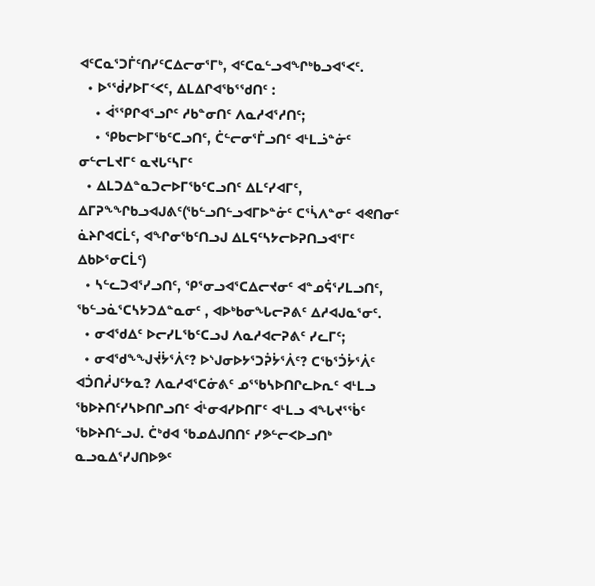ᐊᑦᑕᓇᕐᑐᒦᑦᑎᓯᑦᑕᐃᓕᓂᕐᒥᒃ, ᐊᑦᑕᓇᓪᓗᐊᖏᒃᑲᓗᐊᕐᐸᑦ.
  • ᐅᕐᖂᓯᐅᒥᑉᐸᑦ, ᐃᒪᐃᒋᐊᖃᕐᖁᑎᑦ :
    • ᐋᕐᕿᒋᐊᕐᓗᒋᑦ ᓱᑲᓐᓂᑎᑦ ᐱᓇᓱᐊᕐᓱᑎᑦ;
    • ᕿᑲᓕᐅᒥᖃᑦᑕᓗᑎᑦ, ᑖᓪᓕᓂᕐᒦᓗᑎᑦ ᐊᒻᒪᓘᓐᓃᑦ ᓂᓪᓕᒪᔪᒥᑦ ᓇᔪᒐᑦᓴᒥᑦ
  • ᐃᒪᑐᐃᓐᓇᑐᓕᐅᒥᖃᑦᑕᓗᑎᑦ ᐃᒪᑦᓯᐊᒥᑦ, ᐃᒥᕈᖕᖏᑲᓗᐊᒍᕕᑦ(ᖃᓪᓗᑎᓪᓗᐊᒥᐅᓐᓃᑦ ᑕᕐᓵᐱᓐᓂᑦ ᐊᕙᑎᓂᑦ ᓈᔨᒋᐊᑕᒫᑦ, ᐊᖏᓂᖃᑦᑎᓗᒍ ᐃᒪᕋᑦᓴᔭᓕᐅᕈᑎᓗᐊᕐᒥᑦ ᐃᑲᐅᕐᓂᑕᒫᑦ)
  • ᓴᓪᓚᑐᐊᕐᓯᓗᑎᑦ, ᕿᕐᓂᓗᐊᕐᑕᐃᓕᔪᓂᑦ ᐊᓐᓄᕌᕐᓯᒪᓗᑎᑦ, ᖃᓪᓗᓈᕐᑕᓴᔭᑐᐃᓐᓇᓂᑦ , ᐊᐅᒃᑲᓂᖓᓕᕈᕕᑦ ᐃᓱᐊᒍᓇᕐᓂᑦ.
  • ᓂᐊᖁᐃᑦ ᐅᓕᓯᒪᖃᑦᑕᓗᒍ ᐱᓇᓱᐊᓕᕈᕕᑦ ᓯᓚᒥᑦ;
  • ᓂᐊᖁᖕᖑᔫᔮᕐᐲᑦ? ᐅᔅᒍᓂᐅᔭᕐᑐᕉᔮᕐᐲᑦ? ᑕᖃᕐᑑᔮᕐᐲᑦ ᐊᑑᑎᓲᒍᑦᔭᓇ? ᐱᓇᓱᐊᕐᑕᓃᕕᑦ ᓄᕐᖃᓴᐅᑎᒋᓚᐅᕆᑦ ᐊᒻᒪᓗ ᖃᐅᔨᑎᑦᓯᓴᐅᑎᒋᓗᑎᑦ ᐋᒻᓂᐊᓯᐅᑎᒥᑦ ᐊᒻᒪᓗ ᐊᖓᔪᕐᖄᑦ ᖃᐅᔨᑎᓪᓗᒍ. ᑖᒃᑯᐊ ᖃᓄᐃᒍᑎᑎᑦ ᓯᕗᓪᓕᐸᐅᓗᑎᒃ ᓇᓗᓇᐃᕐᓯᒍᑎᐅᕗᑦ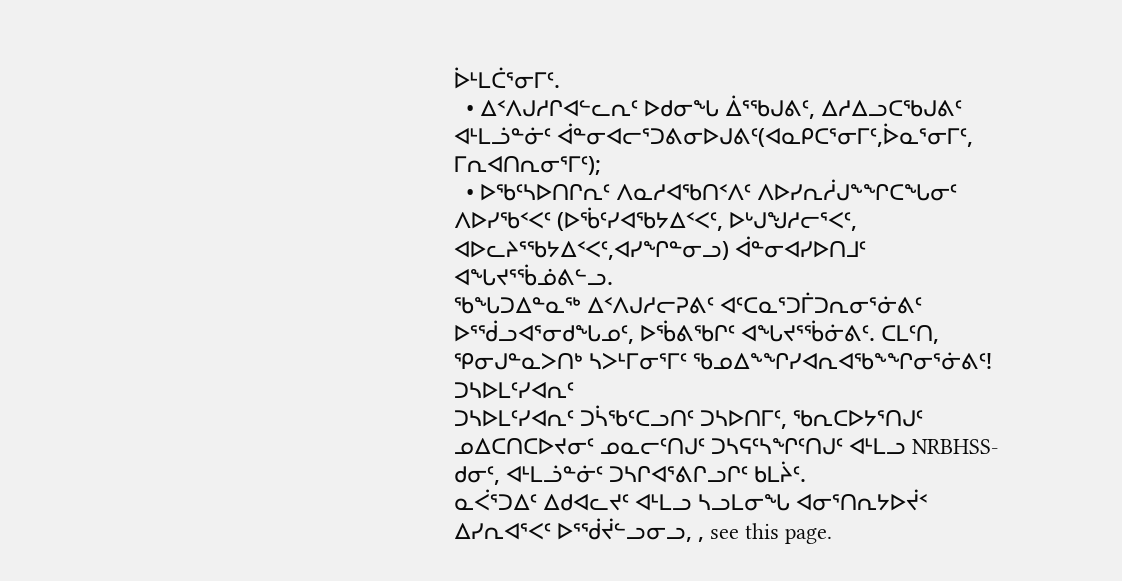ᐆᒻᒪᑖᕐᓂᒥᑦ.
  • ᐃᑉᐱᒍᓱᒋᐊᓪᓚᕆᑦ ᐅᑯᓂᖓ ᐄᕐᖃᒍᕕᑦ, ᐃᓱᐃᓗᑕᖃᒍᕕᑦ ᐊᒻᒪᓘᓐᓃᑦ ᐋᓐᓂᐊᓕᕐᑐᕕᓂᐅᒍᕕᑦ(ᐊᓇᑭᑕᕐᓂᒥᑦ,ᐆᓇᕐᓂᒥᑦ, ᒥᕆᐊᑎᕆᓂᕐᒥᑦ);
  • ᐅᖃᑦᓴᐅᑎᒋᕆᑦ ᐱᓇᓱᐊᖃᑎᑉᐱᑦ ᐱᐅᓯᕆᓲᒍᖕᖏᑕᖓᓂᑦ ᐱᐅᓯᖃᑉᐸᑦ (ᐅᖄᑦᓯᐊᖃᔭᐃᑉᐸᑦ, ᐅᒡᒍᖑᓱᓕᕐᐸᑦ, ᐊᐅᓚᔨᕐᖃᔭᐃᑉᐸᑦ,ᐊᓯᖏᓐᓂᓗ) ᐋᓐᓂᐊᓯᐅᑎᒧᑦ ᐊᖓᔪᕐᖄᓅᕕᓪᓗ.
ᖃᖓᑐᐃᓐᓇᖅ ᐃᑉᐱᒍᓱᓕᕈᕕᑦ ᐊᑦᑕᓇᕐᑐᒦᑐᕆᓂᕐᓃᕕᑦ ᐅᕐᖂᓗᐊᕐᓂᑯᖓᓄᑦ, ᐅᖄᕕᖃᒋᑦ ᐊᖓᔪᕐᖄᓃᕕᑦ. ᑕᒪᑦᑎ, ᕿᓂᒍᓐᓇᐳᑎᒃ ᓴᐳᒻᒥᓂᕐᒥᑦ ᖃᓄᐃᖕᖏᓯᐊᕆᐊᖃᖕᖏᓂᕐᓃᕕᑦ!
ᑐᓴᐅᒪᑦᓯᐊᕆᑦ
ᑐᓴᐅᒪᑦᓯᐊᕆᑦ ᑐᓵᖃᑦᑕᓗᑎᑦ ᑐᓴᐅᑎᒥᑦ, ᖃᕆᑕᐅᔭᕐᑎᒍᑦ ᓄᐃᑕᑎᑕᐅᔪᓂᑦ ᓄᓇᓕᑦᑎᒍᑦ ᑐᓴᕋᑦᓴᖏᑦᑎᒍᑦ ᐊᒻᒪᓗ NRBHSS-ᑯᓂᑦ, ᐊᒻᒪᓘᓐᓃᑦ ᑐᓴᒋᐊᕐᕕᒋᓗᒋᑦ ᑲᒪᔩᑦ.
ᓇᐹᕐᑐᐃᑦ ᐃᑯᐊᓚᔪᑦ ᐊᒻᒪᓗ ᓴᓗᒪᓂᖓ ᐊᓂᕐᑎᕆᔭᐅᔫᑉ
ᐃᓯᕆᐊᕐᐸᑦ ᐅᕐᖂᔫᓪᓗᓂᓗ, , see this page.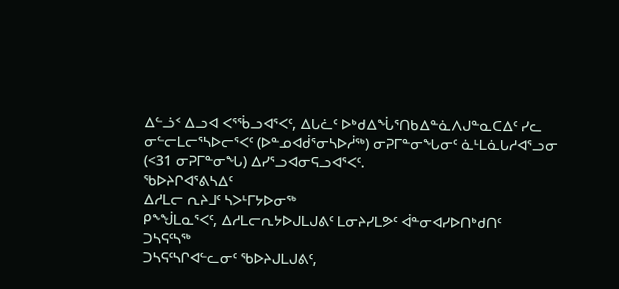ᐃᓪᓘᑉ ᐃᓗᐊ ᐸᕐᖄᓗᐊᕐᐸᑦ, ᐃᒐᓛᑦ ᐅᒃᑯᐃᖔᕐᑎᑲᐃᓐᓈᐱᒍᓐᓇᑕᐃᑦ ᓯᓚ ᓂᓪᓕᒪᓕᕐᓴᐅᓕᕐᐸᑦ (ᐅᓐᓄᐊᑰᕐᓂᓴᐅᓲᖅ) ᓂᕈᒥᓐᓂᖓᓂᑦ ᓈᒻᒪᓈᒐᓱᐊᕐᓗᓂ (<31 ᓂᕈᒥᓐᓂᖓ) ᐃᓯᕐᓗᐊᓂᕋᓗᐊᕐᐸᑦ.
ᖃᐅᔨᒋᐊᕐᕕᓴᐃᑦ
ᐃᓱᒪᓕ ᕆᔨᒧᑦ ᓴᐳᒻᒥᔭᐅᓂᖅ
ᑭᖕᖒᒪᓇᕐᐸᑦ, ᐃᓱᒪᓕᕆᔭᐅᒍᒪᒍᕕᑦ ᒪᓂᔨᓯᒪᕗᑦ ᐋᓐᓂᐊᓯᐅᑎᒃᑯᑎᑦ
ᑐᓴᕋᑦᓴᖅ
ᑐᓴᕋᑦᓴᒋᐊᓪᓚᓂᑦ ᖃᐅᔨᒍᒪᒍᕕᑦ,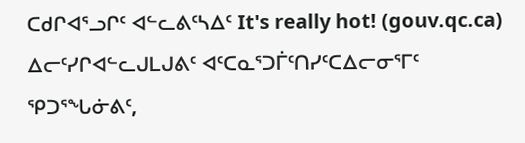ᑕᑯᒋᐊᕐᓗᒋᑦ ᐊᓪᓚᕕᑦᓴᐃᑦ It's really hot! (gouv.qc.ca)
ᐃᓕᑦᓯᒋᐊᓪᓚᒍᒪᒍᕕᑦ ᐊᑦᑕᓇᕐᑐᒦᑦᑎᓯᑦᑕᐃᓕᓂᕐᒥᑦ ᕿᑐᕐᖓᓃᕕᑦ,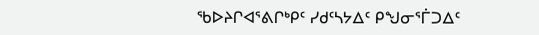ᖃᐅᔨᒋᐊᕐᕕᒋᒃᑭᑦ ᓯᑯᑦᓴᔭᐃᑦ ᑭᖑᓂᕐᒦᑐᐃᑦ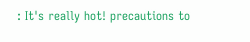: It's really hot! precautions to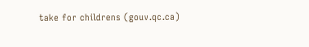take for childrens (gouv.qc.ca)